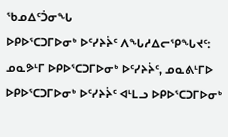ᖃᓄᐃᑦᑑᓂᖓ
ᐅᑭᐅᕐᑕᑐᒥᐅᓂᒃ ᐅᑦᓯᔨᔩᑦ ᐱᖓᓱᐃᓕᕿᖓᔪᑦ: ᓄᓇᕗᒻᒥ ᐅᑭᐅᕐᑕᑐᒥᐅᓂᒃ ᐅᑦᓯᔨᔩᑦ, ᓄᓇᕕᒻᒥᐅ ᐅᑭᐅᕐᑕᑐᒥᐅᓂᒃ ᐅᑦᓯᔨᔩᑦ ᐊᒻᒪᓗ ᐅᑭᐅᕐᑕᑐᒥᐅᓂᒃ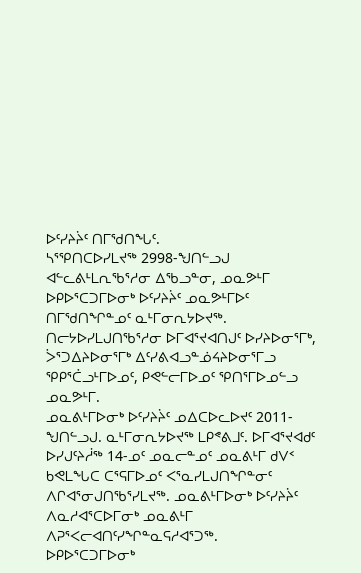ᐅᑦᓯᔨᔩᑦ ᑎᒥᖁᑎᖓᑦ.
ᓴᕐᕿᑎᑕᐅᓯᒪᔪᖅ 2998-ᖑᑎᓪᓗᒍ ᐊᓪᓚᕕᒻᒪᕆᖃᕐᓱᓂ ᐃᖃᓗᓐᓂ, ᓄᓇᕗᒻᒥ ᐅᑭᐅᕐᑕᑐᒥᐅᓂᒃ ᐅᑦᓯᔨᔩᑦ ᓄᓇᕗᒻᒥᐅᑦ ᑎᒥᖁᑎᖏᓐᓄᑦ ᓇᒻᒥᓂᕆᔭᐅᔪᖅ. ᑎᓕᔭᐅᓯᒪᒍᑎᖃᕐᓱᓂ ᐅᒥᐊᕐᔪᐊᑎᒍᑦ ᐅᓯᔨᐅᓂᕐᒥᒃ, ᐴᕐᑐᐃᔨᐅᓂᕐᒥᒃ ᐃᑦᓯᕕᐊᓗᓐᓅᔦᔨᐅᓂᕐᒥᓗ ᕿᑭᕐᑖᓗᒻᒥᐅᓄᑦ, ᑭᕙᓪᓕᒥᐅᓄᑦ ᕿᑎᕐᒥᐅᓄᓪᓗ ᓄᓇᕗᒻᒥ.
ᓄᓇᕕᒻᒥᐅᓂᒃ ᐅᑦᓯᔨᔩᑦ ᓄᐃᑕᐅᓚᐅᔪᑦ 2011-ᖑᑎᓪᓗᒍ. ᓇᒻᒥᓂᕆᔭᐅᔪᖅ ᒪᑭᕝᕕᒧᑦ. ᐅᒥᐊᕐᔪᐊᑯᑦ ᐅᓯᒍᑦᔨᓲᖅ 14-ᓄᑦ ᓄᓇᓕᓐᓄᑦ ᓄᓇᕕᒻᒥ ᑯᐯᑉ ᑲᕙᒪᖓᑕ ᑕᕐᕋᒥᐅᓄᑦ ᐸᕐᓇᓯᒪᒍᑎᖏᓐᓂᑦ ᐱᒋᐊᕐᓂᒍᑎᖃᕐᓯᒪᔪᖅ. ᓄᓇᕕᒻᒥᐅᓂᒃ ᐅᑦᓯᔨᔩᑦ ᐱᓇᓱᐊᕐᑕᐅᒥᓂᒃ ᓄᓇᕕᒻᒥ ᐱᕈᕐᐸᓕᐊᑎᑦᓯᖏᓐᓇᕋᓱᐊᕐᑐᖅ.
ᐅᑭᐅᕐᑕᑐᒥᐅᓂᒃ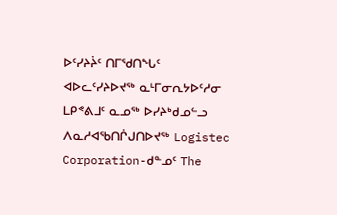ᐅᑦᓯᔨᔩᑦ ᑎᒥᖁᑎᖓᑦ ᐊᐅᓚᑦᓯᔨᐅᔪᖅ ᓇᒻᒥᓂᕆᔭᐅᑦᓱᓂ ᒪᑭᕝᕕᒧᑦ ᓇᓄᖅ ᐅᓯᔨᒃᑯᓄᓪᓗ ᐱᓇᓱᐊᖃᑎᒌᒍᑎᐅᔪᖅ Logistec Corporation-ᑯᓐᓄᑦ The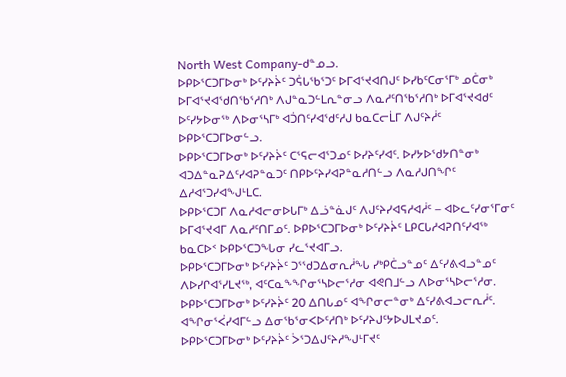North West Company-ᑯᓐᓄᓗ.
ᐅᑭᐅᕐᑕᑐᒥᐅᓂᒃ ᐅᑦᓯᔨᔩᑦ ᑐᕌᒐᖃᕐᑐᑦ ᐅᒥᐊᕐᔪᐊᑎᒍᑦ ᐅᓯᑲᑦᑕᓂᕐᒥᒃ ᓄᑖᓂᒃ ᐅᒥᐊᕐᔪᐊᖁᑎᖃᕐᓱᑎᒃ ᐱᒍᓐᓇᑐᓪᒪᕆᓐᓂᓗ ᐱᓇᓱᑦᑎᖃᕐᓱᑎᒃ ᐅᒥᐊᕐᔪᐊᑯᑦ ᐅᑦᓯᔭᐅᓂᖅ ᐱᐅᓂᕐᓴᒥᒃ ᐊᑑᑎᑦᓯᐊᖁᑦᓱᒍ ᑲᓇᑕᓕᒫᒥ ᐱᒍᑦᔨᓲᑦ ᐅᑭᐅᕐᑕᑐᒥᐅᓂᓪᓗ.
ᐅᑭᐅᕐᑕᑐᒥᐅᓂᒃ ᐅᑦᓯᔨᔩᑦ ᑕᕐᕋᓕᐊᕐᑐᓄᑦ ᐅᓯᔨᑦᓯᐊᑦ. ᐅᓯᔭᐅᖁᔭᑎᓐᓂᒃ ᐊᑐᐃᓐᓇᕈᐃᑦᓯᐊᕈᓐᓇᑐᑦ ᑎᑭᐅᑦᔨᓯᐊᕈᓐᓇᓱᑎᓪᓗ ᐱᓇᓱᒍᑎᖏᑦ ᐃᓱᐊᕐᑐᓯᐊᖑᒻᒪᑕ.
ᐅᑭᐅᕐᑕᑐᒥ ᐱᓇᓱᐊᓕᓂᐅᒐᒥᒃ ᐃᓘᓐᓈᒍᑦ ᐱᒍᑦᔨᓯᐊᕋᓱᐊᓲᑦ – ᐊᐅᓚᑦᓯᓂᕐᒥᓂᑦ ᐅᒥᐊᕐᔪᐊᒥ ᐱᓇᓱᑦᑎᒥᓄᑦ. ᐅᑭᐅᕐᑕᑐᒥᐅᓂᒃ ᐅᑦᓯᔨᔩᑦ ᒪᑭᑕᒐᓱᐊᕈᑎᑦᓯᐊᖅ ᑲᓇᑕᐅᑉ ᐅᑭᐅᕐᑕᑐᖓᓂ ᓯᓚᕐᔪᐊᒥᓗ.
ᐅᑭᐅᕐᑕᑐᒥᐅᓂᒃ ᐅᑦᓯᔨᔩᑦ ᑐᕐᖁᑐᐃᓂᕆᓲᖓ ᓯᒃᑭᑖᓗᓐᓄᑦ ᐃᑦᓯᕕᐊᓗᓐᓄᑦ ᐱᐅᓯᒋᐊᕐᓯᒪᔪᖅ, ᐊᑦᑕᓇᖕᖏᓂᕐᓴᐅᓕᕐᓱᓂ ᐊᕙᑎᒧᓪᓗ ᐱᐅᓂᕐᓴᐅᓕᕐᓱᓂ. ᐅᑭᐅᕐᑕᑐᒥᐅᓂᒃ ᐅᑦᓯᔨᔩᑦ 20 ᐃᑎᒐᓄᑦ ᐊᖏᓂᓕᓐᓂᒃ ᐃᑦᓯᕕᐊᓗᓕᕆᓲᑦ. ᐊᖏᓂᕐᐹᓯᐊᒥᓪᓗ ᐃᓂᖃᕐᓂᐸᐅᑦᓱᑎᒃ ᐅᑦᓯᔨᒍᑦᔭᐅᒍᒪᔪᓄᑦ.
ᐅᑭᐅᕐᑕᑐᒥᐅᓂᒃ ᐅᑦᓯᔨᔩᑦ ᐴᕐᑐᐃᒍᑦᔨᓱᖑᒻᒥᔪᑦ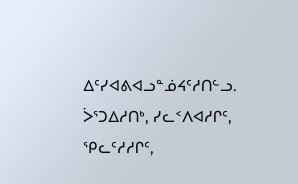ᐃᑦᓯᐊᕕᐊᓗᓐᓅᔦᑦᓱᑎᓪᓗ. ᐴᕐᑐᐃᓱᑎᒃ, ᓯᓚᑉᐱᐊᓱᒋᑦ, ᕿᓚᑦᓱᓱᒋᑦ,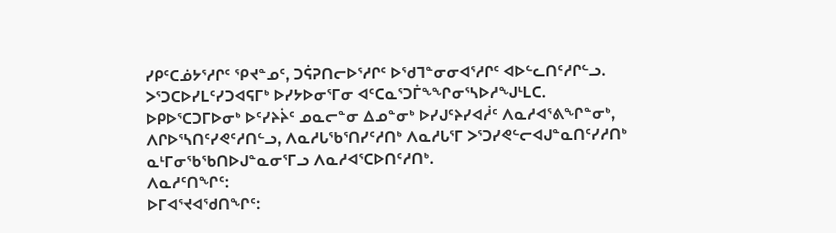ᓯᑭᑦᑕᓅᔭᕐᓱᒋᑦ ᕿᔪᓐᓄᑦ, ᑐᕌᕈᑎᓕᐅᕐᓱᒋᑦ ᐅᖁᒣᓐᓂᓂᐊᕐᓱᒋᑦ ᐊᐅᓪᓚᑎᑦᓱᒋᓪᓗ. ᐳᕐᑐᑕᐅᓯᒪᑦᓯᑐᐊᕋᒥᒃ ᐅᓯᔭᐅᓂᕐᒥᓂ ᐊᑦᑕᓇᕐᑐᒦᖕᖏᓂᕐᓴᐅᓱᖑᒻᒪᑕ.
ᐅᑭᐅᕐᑕᑐᒥᐅᓂᒃ ᐅᑦᓯᔨᔩᑦ ᓄᓇᓕᓐᓂ ᐃᓄᓐᓂᒃ ᐅᓯᒍᑦᔨᓯᐊᓲᑦ ᐱᓇᓱᐊᕐᕕᖏᓐᓂᒃ, ᐱᒋᐅᕐᓴᑎᑦᓯᕙᑦᓱᑎᓪᓗ, ᐱᓇᓱᒐᖃᕐᑎᓯᑦᓱᑎᒃ ᐱᓇᓱᒐᕐᒥ ᐳᕐᑐᓯᕙᓪᓕᐊᒍᓐᓇᑎᑦᓯᓱᑎᒃ ᓇᒻᒥᓂᖃᖃᑎᐅᒍᓐᓇᓂᕐᒥᓗ ᐱᓇᓱᐊᕐᑕᐅᑎᑦᓱᑎᒃ.
ᐱᓇᓱᑦᑎᖏᑦ:
ᐅᒥᐊᕐᔪᐊᖁᑎᖏᑦ: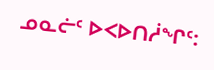ᓄᓇᓖᑦ ᐅᐸᐅᑎᓲᖏᑦ: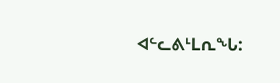ᐊᓪᓚᕕᒻᒪᕆᖓ: